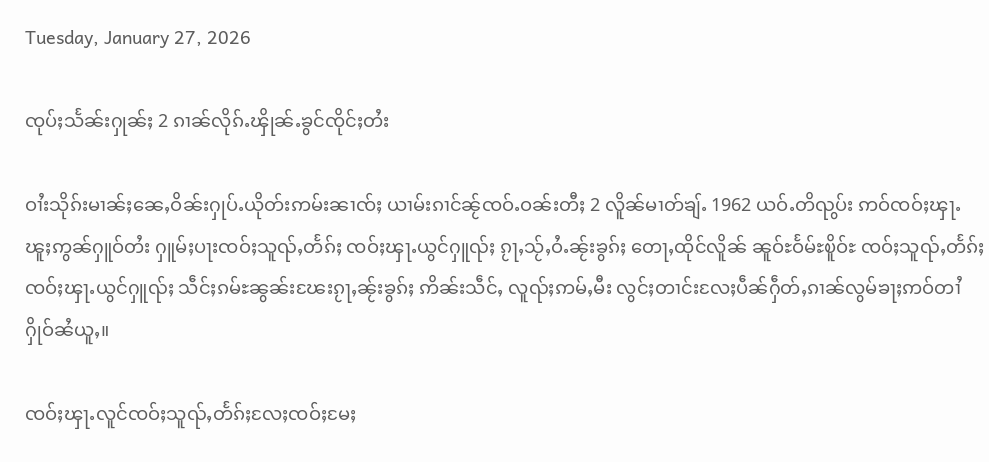Tuesday, January 27, 2026

ၸုပ်ႈသႅၼ်းႁုၼ်ႈ 2 ၵၢၼ်လိုၵ်ႉၾိုၼ်ႉၶွင်ၸိုင်ႈတႆး

ဝၢႆးသိုၵ်းမၢၼ်ႈၼေႇဝိၼ်းႁုပ်ႉယိုတ်းဢမ်းၼၢၸ်ႈ ယၢမ်းၵၢင်ၼႂ်ၸဝ်ႉဝၼ်းတီႈ 2 လိူၼ်မၢတ်ၶျ်ႉ 1962 ယဝ်ႉတိၺွပ်း ဢဝ်ၸဝ်ႈၾႃႉ ၽူႈဢွၼ်ႁူဝ်တႆး ႁူမ်ႈပႃးၸဝ်ႈသူၺ်ႇတႅၵ်ႈ ၸဝ်ႈၾႃႉယွင်ႁူၺ်ႈ ၵႂႃႇသႂ်ႇဝႆႉၼႂ်းၶွၵ်ႈ တေႃႇထိုင်လိူၼ် ၼူဝ်ႊဝႅမ်ႊၿိူဝ်ႊ ၸဝ်ႈသူၺ်ႇတႅၵ်ႈ ၸဝ်ႈၾႃႉယွင်ႁူၺ်ႈ သဵင်ႈၵမ်ႊၼွၼ်းၽႄးၵႂႃႇၼႂ်းၶွၵ်ႈ ဢိၼ်းသဵင်ႇ လူၺ်ႈဢမ်ႇမီး လွင်ႈတၢင်းလႄႈပဵၼ်ႁဵတ်ႇၵၢၼ်လွမ်ၶႃႈဢဝ်တၢႆႁိုဝ်ၼႆယူႇ။

ၸဝ်ႈၾႃႉလူင်ၸဝ်ႈသူၺ်ႇတႅၵ်ႈလႄႈၸဝ်ႈမႄႈ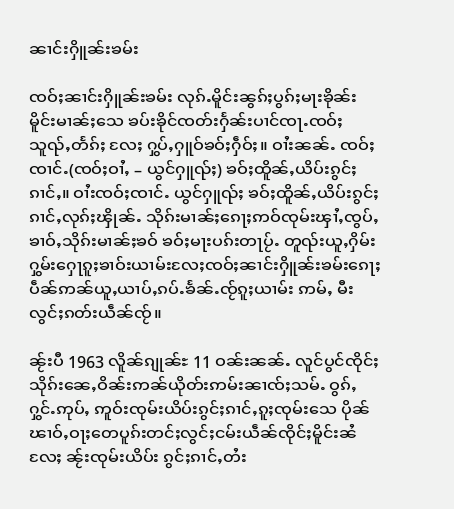ၼၢင်းႁိူၼ်းၶမ်း

ၸဝ်ႈၼၢင်းႁိူၼ်းၶမ်း လုၵ်ႉမိူင်းၼွၵ်ႈပွၵ်ႈမႃးၶိုၼ်းမိူင်းမၢၼ်ႈသေ ၶပ်းၶိုင်ၸတ်းႁႅၼ်းပၢင်ၸႃႉၸဝ်ႈသူၺ်ႇတႅၵ်ႈ လႄႈ ႁွပ်ႇႁူဝ်ၶဝ်ႈႁဵဝ်ႈ။ ဝၢႆးၼၼ်ႉ ၸဝ်ႈၸၢင်ႉ(ၸဝ်ႈဝၢႆႇ – ယွင်ႁူၺ်ႈ) ၶဝ်ႈထိူၼ်ႇယိပ်းၵွင်ႈၵၢင်ႇ။ ဝၢႆးၸဝ်ႈၸၢင်ႉ ယွင်ႁူၺ်ႈ ၶဝ်ႈထိူၼ်ႇယိပ်းၵွင်ႈၵၢင်ႇလုၵ်ႈၾိုၼ်ႉ သိုၵ်းမၢၼ်ႈၵေႃႈဢဝ်ၸုမ်းၾၢႆႇၸွပ်ႇၶၢဝ်ႇသိုၵ်းမၢၼ်ႈၶဝ် ၶဝ်ႈမႃးပၵ်းတႃပႂ်ႉ တူၺ်းယူႇႁိမ်းႁွမ်းႁေႃၵူႈၶၢဝ်းယၢမ်းလႄႈၸဝ်ႈၼၢင်းႁိူၼ်းၶမ်းၵေႃႈပဵၼ်ဢၼ်ယူႇယၢပ်ႇၵပ်ႉၶႅၼ်ႉၸႂ်ၵူႈယၢမ်း ဢမ်ႇ မီးလွင်ႈၵတ်းယဵၼ်ၸႂ်။

ၼႂ်းပီ 1963 လိူၼ်ၵျုၼ်ႊ 11 ဝၼ်းၼၼ်ႉ လူင်ပွင်ၸိုင်ႈသိုၵ်းၼေႇဝိၼ်းဢၼ်ယိုတ်းဢမ်းၼၢၸ်ႈသမ်ႉ ဝွၵ်ႇႁွင်ႉဢုပ်ႇ ဢူဝ်းၸုမ်းယိပ်းၵွင်ႈၵၢင်ႇၵူႈၸုမ်းသေ ပိုၼ်ၽၢဝ်ႇဝႃႈတေပူၵ်းတင်ႈလွင်ႈငမ်းယဵၼ်ၸိုင်ႈမိူင်းၼႆလႄႈ ၼႂ်းၸုမ်းယိပ်း ၵွင်ႈၵၢင်ႇတႆး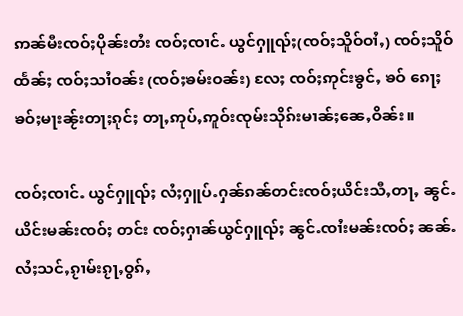ဢၼ်မီးၸဝ်ႈပိုၼ်းတႆး ၸဝ်ႈၸၢင်ႉ ယွင်ႁူၺ်ႈ(ၸဝ်ႈသိူဝ်ဝၢႆႇ) ၸဝ်ႈသိူဝ်ထႅၼ်ႈ ၸဝ်ႈသၢႆဝၼ်း (ၸဝ်ႈၶမ်းဝၼ်း) လႄႈ ၸဝ်ႈဢုင်းၶွင်ႇ ၶဝ် ၵေႃႈၶဝ်ႈမႃးၼႂ်းတႃႈၵုင်ႈ တႃႇဢုပ်ႇဢူဝ်းၸုမ်းသိုၵ်းမၢၼ်ႈၼေႇဝိၼ်း။

ၸဝ်ႈၸၢင်ႉ ယွင်ႁူၺ်ႈ လႆႈႁူပ်ႉႁၼ်ၵၼ်တင်းၸဝ်ႈယိင်းသီႇတႃႇ ၼွင်ႉယိင်းမၼ်းၸဝ်ႈ တင်း ၸဝ်ႈႁၢၼ်ယွင်ႁူၺ်ႈ ၼွင်ႉၸၢႆးမၼ်းၸဝ်ႈ ၼၼ်ႉ လႆႈသင်ႇၵႂၢမ်းၵႂႃႇဝွၵ်ႇ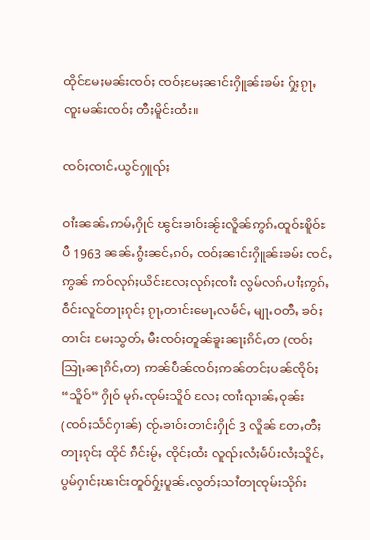ထိုင်မႄႈမၼ်းၸဝ်ႈ ၸဝ်ႈမႄႈၼၢင်းႁိူၼ်းၶမ်း ႁႂ်ႈၵႂႃႇၸူးမၼ်းၸဝ်ႈ တီႈမိူင်းထႆး။

ၸဝ်ႈၸၢင်ႉယွင်ႁူၺ်ႈ

ဝၢႆးၼၼ်ႉဢမ်ႇႁိုင် ၽွင်းၶၢဝ်းၼႂ်းလိူၼ်ဢွၵ်ႉထူဝ်ႊၿိူဝ်ႊ ပီ 1963 ၼၼ်ႉၵွႆးၼင်ႇၵဝ်ႇ ၸဝ်ႈၼၢင်းႁိူၼ်းၶမ်း ၸင်ႇဢွၼ် ဢဝ်လုၵ်ႈယိင်းလႄႈလုၵ်ႈၸၢႆး လွမ်လၵ်ႉပၢႆႈဢွၵ်ႇဝဵင်းလူင်တႃႈၵုင်ႈ ၵႂႃႇတၢင်းမေႃႇလမႅင်ႇ မျႃႉဝတီႇ ၶဝ်ႈတၢင်း မႄႈသွတ်ႇ မီးၸဝ်ႈတူၼ်ၶူးၼႃႈၵိင်ႇတ (ၸဝ်ႈသြႃႇၼႃၵိင်ႇတ) ဢၼ်ပဵၼ်ၸဝ်ႈဢၼ်တင်ႈပၼ်ၸိုဝ်ႈ “သိူဝ်” ႁိုဝ် မုၵ်ႉၸုမ်းသိူဝ် လႄႈ ၸၢႆးၺၢၼ်ႇဝုၼ်း (ၸဝ်ႈသႅင်ႁၢၼ်) ၸႂ်ႉၶၢဝ်းတၢင်းႁိုင် 3 လိူၼ် တႄႇတီႈတႃႈၵုင်ႈ ထိုင် ၵဵင်းမႂ်ႇ ၸိုင်ႈထႆး လူၺ်ႈလႆႈမႅပ်းလႆႈသိူင်ႇပွမ်ႁၢင်ႈၽၢင်းတူဝ်ႁႂ်ႈပူၼ်ႉလွတ်ႈသၢႆတႃၸုမ်းသိုၵ်း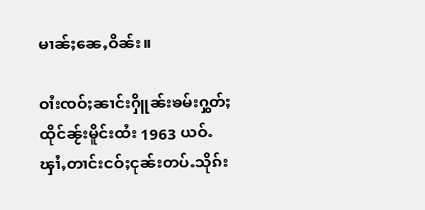မၢၼ်ႈၼေႇဝိၼ်း။

ဝၢႆးၸဝ်ႈၼၢင်းႁိူၼ်းၶမ်းႁွတ်ႈထိုင်ၼႂ်းမိူင်းထႆး 1963 ယဝ်ႉ ၾၢႆႇတၢင်းငဝ်ႈငုၼ်းတပ်ႉသိုၵ်း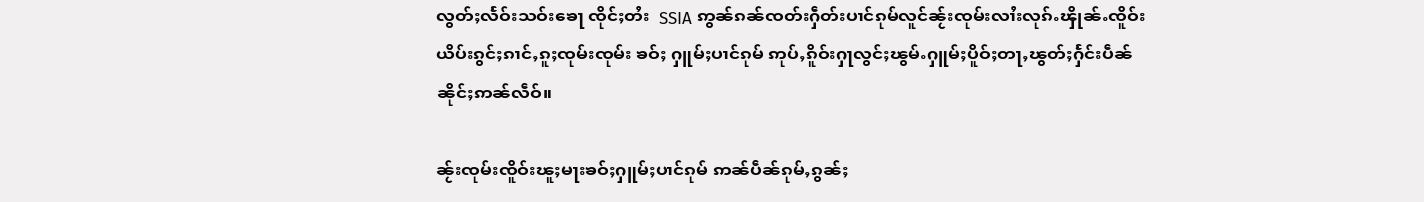လွတ်ႈလႅဝ်းသဝ်းၶေႃ ၸိုင်ႈတႆး  SSIA ဢွၼ်ၵၼ်ၸတ်းႁဵတ်းပၢင်ၵုမ်လူင်ၼႂ်းၸုမ်းလၢႆးလုၵ်ႉၾိုၼ်ႉၸိူဝ်းယိပ်းၵွင်ႈၵၢင်ႇၵူႈၸုမ်းၸုမ်း ၶဝ်ႈ ႁူမ်ႈပၢင်ၵုမ် ဢုပ်ႇၵိူဝ်းႁႃလွင်ႈၽွမ်ႉႁူမ်ႈပိူဝ်ႈတႃႇၽွတ်ႈႁႅင်းပဵၼ်ၼိုင်ႈဢၼ်လဵဝ်။

ၼႂ်းၸုမ်းၸိူဝ်းၽူႈမႃးၶဝ်ႈႁူမ်ႈပၢင်ၵုမ် ဢၼ်ပဵၼ်ၵုမ်ႇၵွၼ်ႈ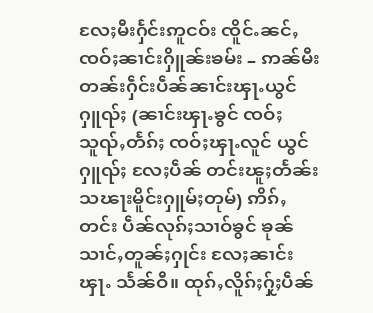လႄႈမီးႁႅင်းဢူငဝ်း ၸိူင်ႉၼင်ႇ ၸဝ်ႈၼၢင်းႁိူၼ်းၶမ်း – ဢၼ်မီးတၼ်းႁဵင်းပဵၼ်ၼၢင်းၾႃႉယွင်ႁူၺ်ႈ (ၼၢင်းၾႃႉၶွင် ၸဝ်ႈသူၺ်ႇတႅၵ်ႈ ၸဝ်ႈၾႃႉလူင် ယွင်ႁူၺ်ႈ လႄႈပဵၼ် တင်းၽူႈတႅၼ်းသၽႃးမိူင်းႁူမ်ႈတုမ်) ဢိၵ်ႇတင်း ပဵၼ်လုၵ်ႈသၢဝ်ၶွင် ၶုၼ်သၢင်ႇတူၼ်ႈႁုင်း လႄႈၼၢင်းၾႃႉ သႅၼ်ဝီ။ ထုၵ်ႇလိူၵ်ႈႁႂ်ႈပဵၼ်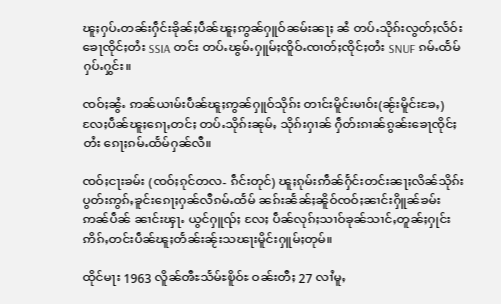ၽူႈႁပ်ႉတၼ်းႁဵင်းၶိုၼ်ႈပဵၼ်ၽူႈဢွၼ်ႁူဝ်ၼမ်းၼႃႈ ၼႆ တပ်ႉသိုၵ်းလွတ်ႈလႅဝ်းၶေႃၸိုင်ႈတႆး SSIA တင်း တပ်ႉၽွမ်ႉႁူမ်ႈၸိူဝ်ႉၸၢတ်ႈၸိုင်ႈတႆး SNUF ၵမ်ႉထႅမ်ႁပ်ႉႁွင်း။

ၸဝ်ႈၼွႆႉ ဢၼ်ယၢမ်းပဵၼ်ၽူႈဢွၼ်ႁူဝ်သိုၵ်း တၢင်းမိူင်းမၢဝ်း(ၼႂ်းမိူင်းၶႄႇ) လႄႈပဵၼ်ၽူႈၵေႃႇတင်ႈ တပ်ႉသိုၵ်းၼုမ်ႇ သိုၵ်းႁၢၼ် ႁဵတ်းၵၢၼ်ၵွၼ်းၶေႃၸိုင်ႈတႆး ၵေႃႈၵမ်ႉထႅမ်ႁၼ်လီ။

ၸဝ်ႈငႃးၶမ်း (ၸဝ်ႈၵုင်တလ- ၵဵင်းတုင်) ၽူႈၵုမ်းဢဵၼ်ႁႅင်းတင်းၼႃႈလိၼ်သိုၵ်းပွတ်းဢွၵ်ႇၶူင်းၵေႃႈႁၼ်လီၵမ်ႉထႅမ် ၼၵ်းၼႅၼ်ႈၼိူဝ်ၸဝ်ႈၼၢင်းႁိူၼ်ၶမ်း ဢၼ်ပဵၼ် ၼၢင်းၾႃႉ ယွင်ႁူၺ်ႈ လႄႈ ပဵၼ်လုၵ်ႈသၢဝ်ၶုၼ်သၢင်ႇတူၼ်ႈႁုင်း ဢိၵ်ႇတင်းပဵၼ်ၽူႈတႅၼ်းၼႂ်းသၽႃးမိူင်းႁူမ်ႈတုမ်။

ထိုင်မႃး 1963 လိူၼ်ၻီႊသႅမ်ႊၿိူဝ်ႊ ဝၼ်းတီႈ 27 လၢႆမူႇ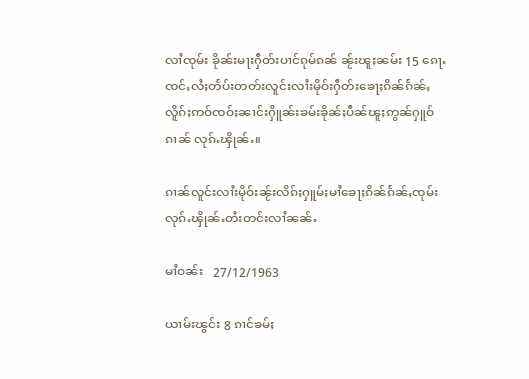လၢႆၸုမ်း ၶိုၼ်းမႃးႁဵတ်းပၢင်ၵုမ်ၵၼ် ၼႂ်းၽူႈၼမ်း 15 ၵေႃႉ ၸင်ႇလႆႈတႅပ်းတတ်းလူင်းလၢႆးမိုဝ်းႁဵတ်းၶေႃႈၵိၼ်ၵႅၼ်ႇ လိူၵ်ႈဢဝ်ၸဝ်ႈၼၢင်းႁိူၼ်းၶမ်းၶိုၼ်ႈပဵၼ်ၽူႈဢွၼ်ႁူဝ်ၵၢၼ် လုၵ်ႉၾိုၼ်ႉ။

ၵၢၼ်လူင်းလၢႆးမိုဝ်းၼႂ်းလိၵ်ႈႁူမ်ႈမၢႆၶေႃႈၵိၼ်ၵႅၼ်ႇၸုမ်းလုၵ်ႉၾိုၼ်ႉတႆးတင်းလၢႆၼၼ်ႉ

မၢႆဝၼ်း   27/12/1963

ယၢမ်းၽွင်း 8 ၵၢင်ၶမ်ႈ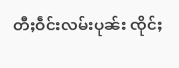တီႈဝဵင်းလမ်းပုၼ်း ၸိုင်ႈ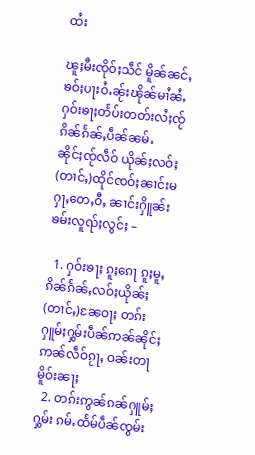ထႆး

ၽူႈမီးၸိုဝ်ႈသဵင် မိူၼ်ၼင်ႇၶဝ်ႈပႃးဝႆႉၼႂ်းၽိုၼ်မၢႆၼႆႉ ႁဝ်းၶႃႈတႅပ်းတတ်းလႆႈၸႂ်ၵိၼ်ၵႅၼ်ႇပဵၼ်ၼမ်ႉၼိုင်ႈၸႂ်လဵဝ် ယိုၼ်ႈလဝ်ႈ(တၢင်ႇ)ထိုင်ၸဝ်ႈၼၢင်းမႁႃႇတေႇဝီႇ ၼၢင်းႁိူၼ်းၶမ်းလူၺ်ႈလွင်ႈ –

  1. ႁဝ်းၶႃႈ ၵူႈၵေႃ ၵူႈမူႇ ၵိၼ်ၵႅၼ်ႇလဝ်ႈယိုၼ်ႈ(တၢင်ႇ)ၼႄဝႃႈ တၵ်းႁူမ်ႈႁွမ်းပဵၼ်ဢၼ်ၼိုင်ႈဢၼ်လဵဝ်ၵႂႃႇ ဝၼ်းတႃမိူဝ်းၼႃႈ
  2. တၵ်းဢွၼ်ၵၼ်ႁူမ်ႈႁွမ်း ၵမ်ႉထႅမ်ပဵၼ်ၸွမ်း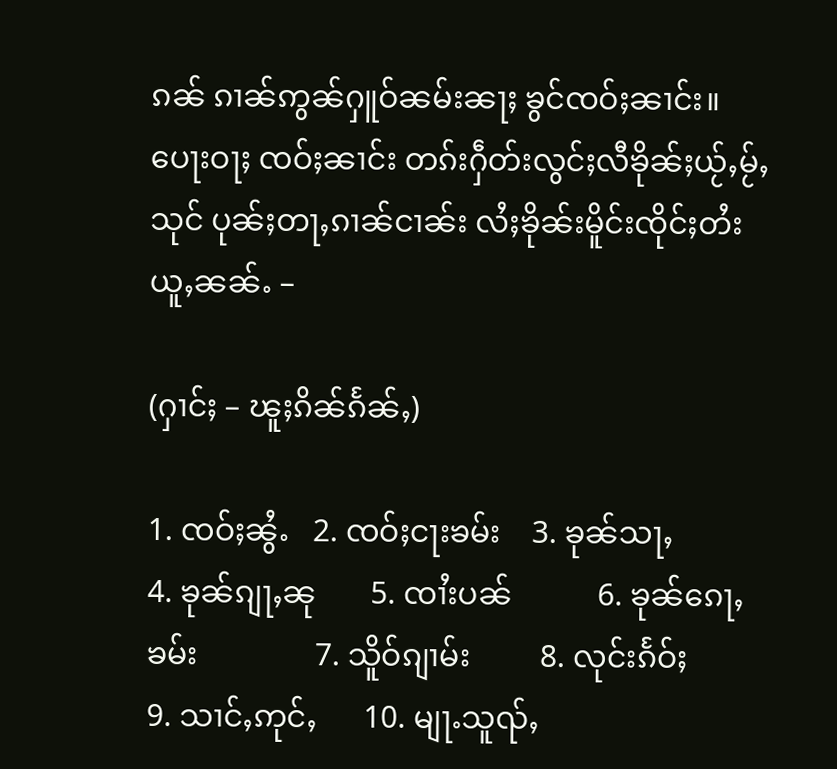ၵၼ် ၵၢၼ်ဢွၼ်ႁူဝ်ၼမ်းၼႃႈ ၶွင်ၸဝ်ႈၼၢင်း။ ပေႃးဝႃႈ ၸဝ်ႈၼၢင်း တၵ်းႁဵတ်းလွင်ႈလီၶိုၼ်ႈယႂ်ႇမႂ်ႇသုင် ပုၼ်ႈတႃႇၵၢၼ်ငၢၼ်း လႆႈၶိုၼ်းမိူင်းၸိုင်ႈတႆး ယူႇၼၼ်ႉ –

(ႁၢင်ႈ – ၽူႈၵိၼ်ၵႅၼ်ႇ)

1. ၸဝ်ႈၼွႆႉ   2. ၸဝ်ႈငႃးၶမ်း    3. ၶုၼ်သႃႇ           4. ၶုၼ်ၵျႃႇၼု       5. ၸၢႆးပၼ်           6. ၶုၼ်ၵေႃႇၶမ်း               7. သိူဝ်ၵျၢမ်း         8. လုင်းၵႅဝ်ႈ         9. သၢင်ႇဢုင်ႇ      10. မျႃႉသူၺ်ႇ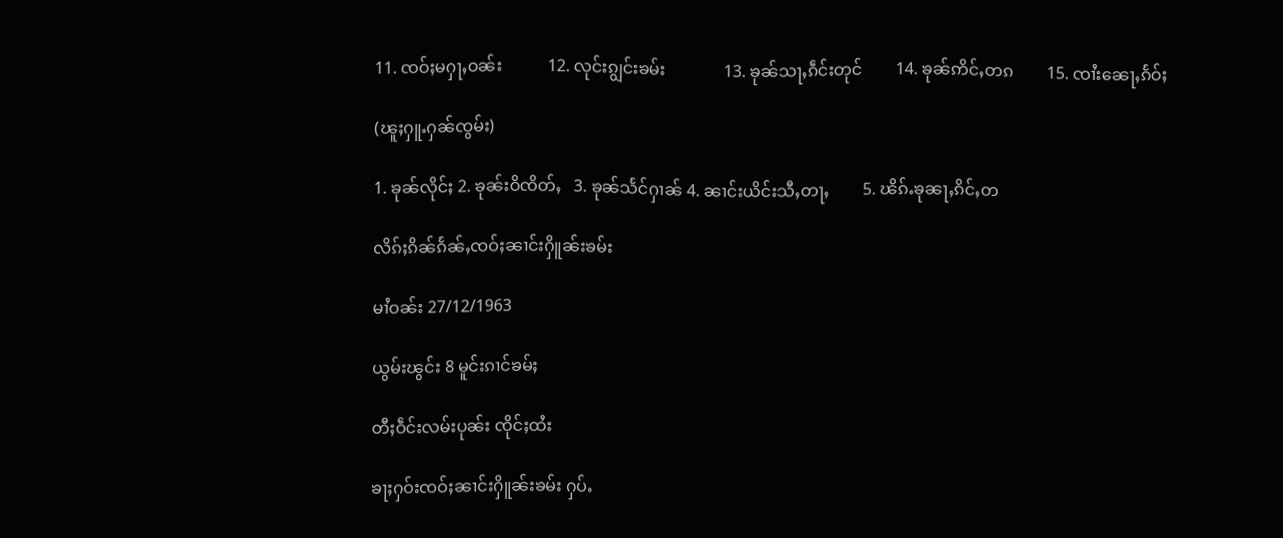11. ၸဝ်ႈမႁႃႇဝၼ်း           12. လုင်းၵျွင်းၶမ်း              13. ၶုၼ်သႃႇၵဵင်းတုင်        14. ၶုၼ်ဢိင်ႇတၵ        15. ၸၢႆးၼေႃႇၵႅဝ်ႈ

(ၽူႈႁူႉႁၼ်ၸွမ်း)

1. ၶုၼ်လိုင်ႈ 2. ၶုၼ်းဝိၸိတ်ႇ   3. ၶုၼ်သႅင်ႁၢၼ် 4. ၼၢင်းယိင်းသီႇတႃႇ        5. ၽိၵ်ႉၶုၼႃႇၵိင်ႇတ

လိၵ်ႈၵိၼ်ၵႅၼ်ႇၸဝ်ႈၼၢင်းႁိူၼ်းၶမ်း

မၢႆဝၼ်း 27/12/1963

ယွမ်းၽွင်း 8 မူင်းၵၢင်ၶမ်ႈ

တီႈဝဵင်းလမ်းပုၼ်း ၸိုင်ႈထႆး

ၶႃႈႁဝ်းၸဝ်ႈၼၢင်းႁိူၼ်းၶမ်း ႁပ်ႉ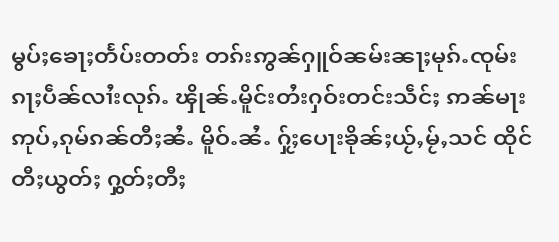မွပ်ႈၶေႃႈတႅပ်းတတ်း တၵ်းဢွၼ်ႁူဝ်ၼမ်းၼႃႈမုၵ်ႉၸုမ်း ၵႃႈပဵၼ်လၢႆးလုၵ်ႉ ၾိုၼ်ႉမိူင်းတႆးႁဝ်းတင်းသဵင်ႈ ဢၼ်မႃးဢုပ်ႇၵုမ်ၵၼ်တီႈၼႆႉ မိူဝ်ႉၼႆႉ ႁႂ်ႈပေႃးၶိုၼ်ႈယႂ်ႇမႂ်ႇသင် ထိုင်တီႈယွတ်ႈ ႁွတ်ႈတီႈ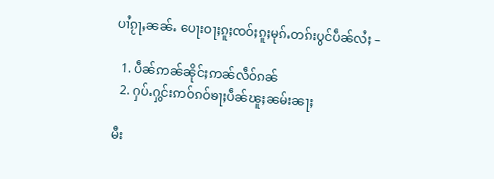ပၢႆၵႂႃႇၼၼ်ႉ ပေႃးဝႃႈၵူႈၸဝ်ႈၵူႈမုၵ်ႉတၵ်းပွင်ပဵၼ်လႆႈ –

  1. ပဵၼ်ဢၼ်ၼိုင်ႈဢၼ်လဵဝ်ၵၼ်
  2. ႁပ်ႉႁွင်းဢဝ်ၵဝ်ၶႃႈပဵၼ်ၽူႈၼမ်းၼႃႈ

မီး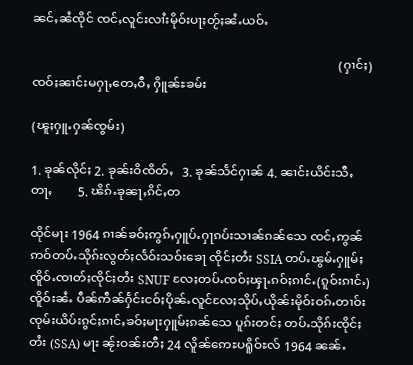ၼင်ႇၼႆၸိုင် ၸင်ႇလူင်းလၢႆးမိုဝ်းပႃႈတႂ်ႈၼႆႉယဝ်ႉ

                                                                                                  (ႁၢင်ႈ) ၸဝ်ႈၼၢင်းမႁႃႇတေႇဝီႇ ႁိူၼ်ႊၶမ်း

(ၽူႈႁူႉႁၼ်ၸွမ်း)

1. ၶုၼ်လိုင်ႈ 2. ၶုၼ်းဝိၸိတ်ႇ   3. ၶုၼ်သႅင်ႁၢၼ် 4. ၼၢင်းယိင်းသီႇတႃႇ        5. ၽိၵ်ႉၶုၼႃႇၵိင်ႇတ

ထိုင်မႃး 1964 ၵၢၼ်ၶဝ်ႈဢွၵ်ႇႁူပ်ႉႁႃၵပ်းသၢၼ်ၵၼ်သေ ၸင်ႇဢွၼ်ဢဝ်တပ်ႉသိုၵ်းလွတ်ႈလႅဝ်းသဝ်းၶေႃ ၸိုင်ႈတႆး SSIA တပ်ႉၽွမ်ႉႁူမ်ႈၸိူဝ်ႉၸၢတ်ႈၸိုင်ႈတႆး SNUF လႄႈတပ်ႉၸဝ်ႈၾႃႉၵဝ်ႈၵၢင်ႉ(ၵူဝ်းၵၢင်ႉ) ၸိူဝ်းၼႆႉ ပဵၼ်ဢဵၼ်ႁႅင်းငဝ်ႈပိုၼ်ႉလူင်လႄႈသိုပ်ႇယိုၼ်းမိုဝ်းဝၵ်ႉတၢဝ်းၸုမ်းယိပ်းၵွင်ႈၵၢင်ႇၶဝ်ႈမႃးႁူမ်ႈၵၼ်သေ ပူၵ်းတင်ႈ တပ်ႉသိုၵ်းၸိုင်ႈတႆး (SSA) မႃး ၼႂ်းဝၼ်းတီႈ 24 လိူၼ်ဢေႊပရိူဝ်ႊလ် 1964 ၼၼ်ႉ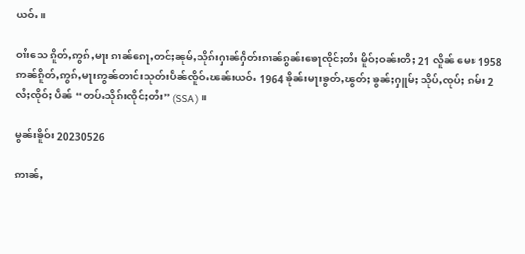ယဝ်ႉ။

ဝၢႆးသေ ၵိူတ်ႇဢွၵ်ႇမႃး ၵၢၼ်ၵေႃႇတင်ႈၼုမ်ႇသိုၵ်းႁၢၼ်ႁဵတ်းၵၢၼ်ၵွၼ်းၶေႃၸိုင်ႈတႆး မိူဝ်ႈဝၼ်းတီႈ 21 လိူၼ် မေႊ 1958 ဢၼ်ၵိူတ်ႇဢွၵ်ႇမႃးဢွၼ်တၢင်းသုတ်းပဵၼ်ၸိူဝ်ႉၽၼ်းယဝ်ႉ 1964 ၶိုၼ်းမႃးၶွတ်ႇၽွတ်ႈ ၶွၼ်ႈႁူမ်ႈ သိုပ်ႇၸုပ်ႈ ၵမ်း 2 လႆႈၸိုဝ်ႈ ပဵၼ် “တပ်ႉသိုၵ်းၸိုင်ႈတႆး” (SSA)။

မွၼ်းၶိူဝ်း 20230526

ဢၢၼ်ႇ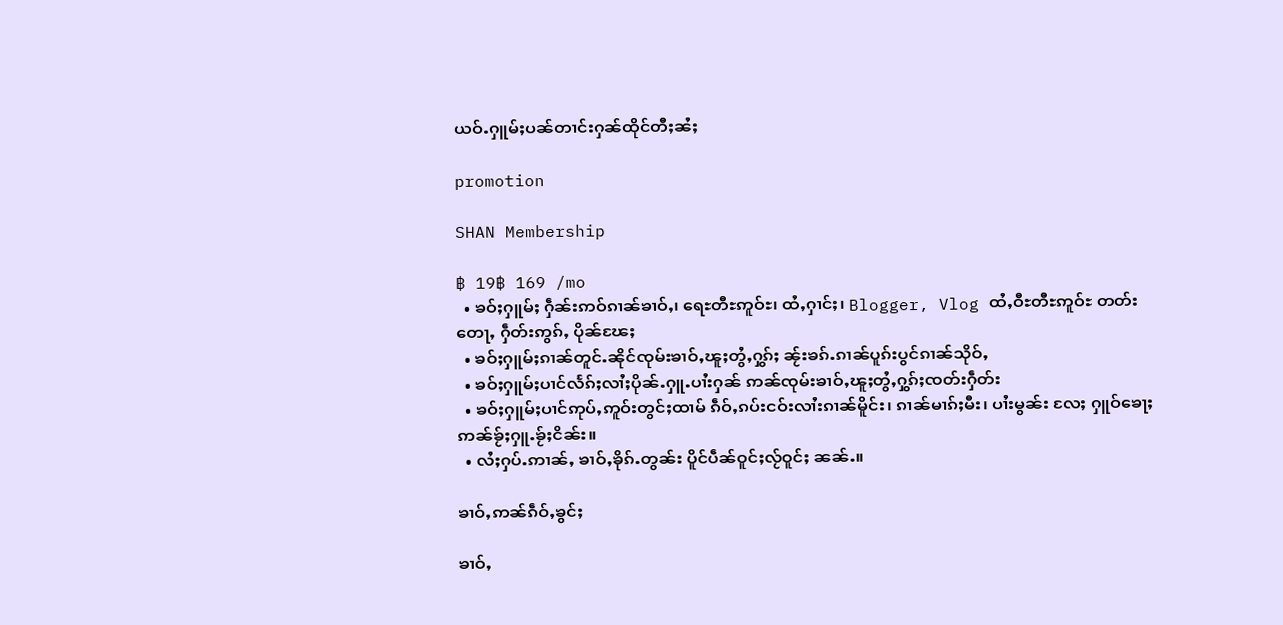ယဝ်ႉႁူမ်ႈပၼ်တၢင်းႁၼ်ထိုင်တီႈၼႆႈ

promotion

SHAN Membership

฿ 19฿ 169 /mo
  • ၶဝ်ႈႁူမ်ႈ ႁဵၼ်းဢဝ်ၵၢၼ်ၶၢဝ်ႇ၊ ရေႊတီႊဢူဝ်ႊ၊ ထႆႇႁၢင်ႈ၊ Blogger, Vlog ထႆႇဝီႊတီႊဢူဝ်ႊ တတ်းတေႃႇ ႁဵတ်းဢွၵ်ႇ ပိုၼ်ၽႄႈ
  • ၶဝ်ႈႁူမ်ႈၵၢၼ်တူင်ႉၼိုင်ၸုမ်းၶၢဝ်ႇၽူႈတွႆႇႁွၵ်ႈ ၼႂ်းၶၵ်ႉၵၢၼ်ပူၵ်းပွင်ၵၢၼ်သိုဝ်ႇ
  • ၶဝ်ႈႁူမ်ႈပၢင်လႅၵ်ႈလၢႆႈပိုၼ်ႉႁူႉပၢႆးႁၼ် ဢၼ်ၸုမ်းၶၢဝ်ႇၽူႈတွႆႇႁွၵ်ႈၸတ်းႁဵတ်း
  • ၶဝ်ႈႁူမ်ႈပၢင်ဢုပ်ႇဢူဝ်းတွင်ႈထၢမ် ၵဵဝ်ႇၵပ်းငဝ်းလၢႆးၵၢၼ်မိူင်း၊ ၵၢၼ်မၢၵ်ႈမီး၊ ပၢႆးမွၼ်း လႄႈ ႁူဝ်ၶေႃႈ ဢၼ်ၶႂ်ႈႁူႉၶႂ်ႈငိၼ်း။
  • လႆႈႁပ်ႉဢၢၼ်ႇ ၶၢဝ်ႇၶိုၵ်ႉတွၼ်း ပိူင်ပဵၼ်ဝူင်ႈလႂ်ဝူင်ႈ ၼၼ်ႉ။

ၶၢဝ်ႇဢၼ်ၵဵဝ်ႇၶွင်ႈ

ၶၢဝ်ႇ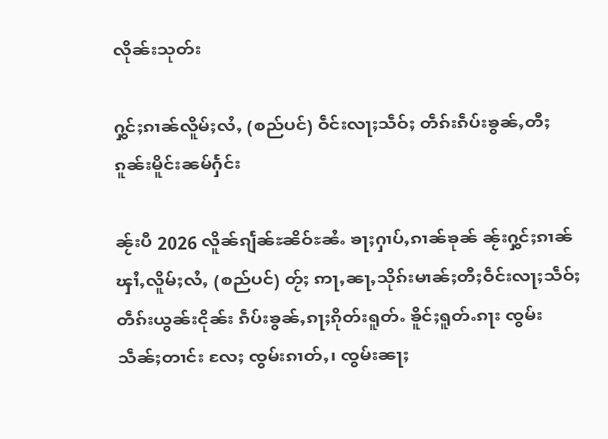လိုၼ်းသုတ်း

ႁွင်ႈၵၢၼ်လိူမ်ႈလႆႇ (စည်ပင်) ဝဵင်းလႃႈသဵဝ်ႈ တဵၵ်းၵဵပ်းၶွၼ်ႇတီႈၵူၼ်းမိူင်းၼမ်ႁႅင်း

ၼႂ်းပီ 2026 လိူၼ်ၵျႅၼ်ႊၼိဝ်ႊၼႆႉ ၶႃႈႁၢပ်ႇၵၢၼ်ၶုၼ် ၼႂ်းႁွင်ႈၵၢၼ်ၾၢႆႇလိူမ်ႈလႆႇ (စည်ပင်) တႂ်ႈ ဢႃႇၼႃႇသိုၵ်းမၢၼ်ႈတီႈဝဵင်းလႃႈသဵဝ်ႈ တဵၵ်းယွၼ်းငိုၼ်း ၵဵပ်းၶွၼ်ႇၵႃႈၵိုတ်းရူတ်ႉ ၶိူင်ႈရူတ်ႉၵႃး ၸွမ်းသဵၼ်ႈတၢင်း လႄႈ ၸွမ်းၵၢတ်ႇ၊ ၸွမ်းၼႃႈ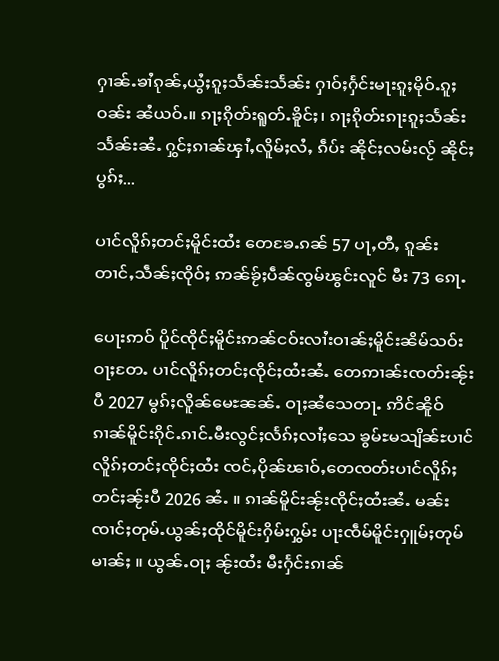ႁၢၼ်ႉၶၢႆၵုၼ်ႇယွႆႈၵူႈသႅၼ်းသႅၼ်း ႁၢဝ်ႈႁႅင်းမႃးၵူႈမိုဝ်ႉၵူႈဝၼ်း ၼႆယဝ်ႉ။ ၵႃႈၵိုတ်းရူတ်ႉၶိူင်ႈ၊ ၵႃႈၵိုတ်းၵႃးၵူႈသႅၼ်းသႅၼ်းၼႆႉ ႁွင်ႈၵၢၼ်ၾၢႆႇလိူမ်ႈလႆႇ ၵဵပ်း ၼိုင်ႈလမ်းလႂ် ၼိုင်ႈပွၵ်ႈ...

ပၢင်လိူၵ်ႈတင်ႈမိူင်းထႆး တေၶႄႉၵၼ် 57 ပႃႇတီႇ ၵူၼ်းတၢင်ႇသဵၼ်ႈၸိုဝ်ႈ ဢၼ်ၶႂ်ႈပဵၼ်ၸွမ်ၽွင်းလူင် မီး 73 ၵေႃႉ

ပေႃးဢဝ် ပိူင်ၸိုင်ႈမိူင်းဢၼ်ငဝ်းလၢႆးဝၢၼ်ႈမိူင်းၼိမ်သဝ်းဝႃႈတႄႉ ပၢင်လိူၵ်ႈတင်ႈၸိုင်ႈထႆးၼႆႉ တေဢၢၼ်းၸတ်းၼႂ်းပီ 2027 မွၵ်ႈလိူၼ်မေႊၼၼ်ႉ ဝႃႈၼႆသေတႃႉ ဢိင်ၼိူဝ် ၵၢၼ်မိူင်းၵိုင်ႉၵၢင်ႉမီးလွင်ႈလႅၵ်ႈလၢႆႈသေ ၶွမ်ႊမသျိၼ်ႊပၢင်လိူၵ်ႈတင်ႈၸိုင်ႈထႆး ၸင်ႇပိုၼ်ၽၢဝ်ႇတေၸတ်းပၢင်လိူၵ်ႈတင်ႈၼႂ်းပီ 2026 ၼႆႉ ။ ၵၢၼ်မိူင်းၼႂ်းၸိုင်ႈထႆးၼႆႉ မၼ်းၸၢင်ႈတုမ်ႉယွၼ်ႈထိုင်မိူင်းႁိမ်းႁွမ်း ပႃးၸဵမ်မိူင်းႁူမ်ႈတုမ်မၢၼ်ႈ ။ ယွၼ်ႉဝႃႈ ၼႂ်းထႆး မီးႁႅင်းၵၢၼ်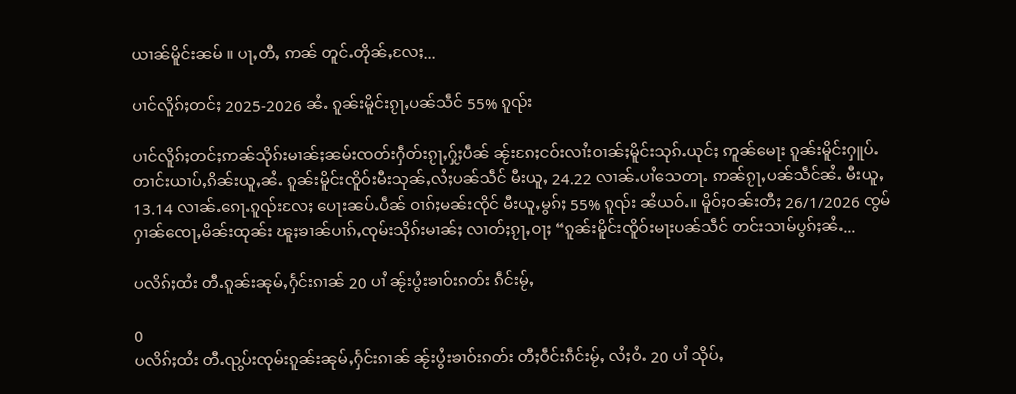ယၢၼ်မိူင်းၼမ် ။ ပႃႇတီႇ ဢၼ် တူင်ႉတိုၼ်ႇလႄႈ...

ပၢင်လိူၵ်ႈတင်ႈ 2025-2026 ၼႆႉ ၵူၼ်းမိူင်းၵႂႃႇပၼ်သဵင် 55% ၵူၺ်း

ပၢင်လိူၵ်ႈတင်ႈဢၼ်သိုၵ်းမၢၼ်ႈၼမ်းၸတ်းႁဵတ်းၵႂႃႇႁႂ်ႈပဵၼ် ၼႂ်းၵႄႈငဝ်းလၢႆးဝၢၼ်ႈမိူင်းသုၵ်ႉယုင်ႈ ဢူၼ်မေႃး ၵူၼ်းမိူင်းႁူပ်ႉတၢင်းယၢပ်ႇၵိၼ်းယူႇၼႆႉ ၵူၼ်းမိူင်းၸိူဝ်းမီးသုၼ်ႇလႆႈပၼ်သဵင် မီးယူႇ 24.22 လၢၼ်ႉပၢႆသေတႃႉ ဢၼ်ၵႂႃႇပၼ်သဵင်ၼႆႉ မီးယူႇ 13.14 လၢၼ်ႉၵေႃႉၵူၺ်းလႄႈ ပေႃးၼပ်ႉပဵၼ် ဝၢၵ်ႈမၼ်းၸိုင် မီးယူႇမွၵ်ႈ 55% ၵူၺ်း ၼႆယဝ်ႉ။ မိူဝ်ႈဝၼ်းတီႈ 26/1/2026 ၸွမ်ႁၢၼ်ၸေႃႇမိၼ်းထုၼ်း ၽူႈၶၢၼ်ပၢၵ်ႇၸုမ်းသိုၵ်းမၢၼ်ႈ လၢတ်ႈၵႂႃႇဝႃႈ “ၵူၼ်းမိူင်းၸိူဝ်းမႃးပၼ်သဵင် တင်းသၢမ်ပွၵ်ႈၼႆႉ...

ပလိၵ်ႈထႆး တီႉၵူၼ်းၼုမ်ႇႁႅင်းၵၢၼ် 20 ပၢႆ ၼႂ်းပွႆးၶၢဝ်းၵတ်း ၵဵင်းမႂ်ႇ

0
ပလိၵ်ႈထႆး တီႉၺွပ်းၸုမ်းၵူၼ်းၼုမ်ႇႁႅင်းၵၢၼ် ၼႂ်းပွႆးၶၢဝ်းၵတ်း တီႈဝဵင်းၵဵင်းမႂ်ႇ လႆႈဝႆႉ 20 ပၢႆ သိုပ်ႇ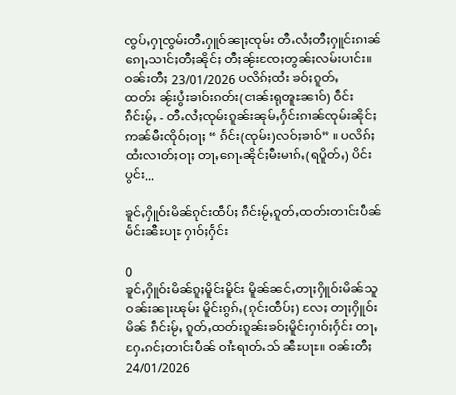ၸွပ်ႇႁႃၸွမ်းတီႉႁူဝ်ၼႃႈၸုမ်း တီႉလႆႈတီႈႁူင်းၵၢၼ်ၵေႃႇသၢင်ႈတီႈၼိုင်ႈ တီႈၼႂ်းၸႄႈတွၼ်ႈလမ်းပၢင်း။ ဝၼ်းတီႈ 23/01/2026 ပလိၵ်ႈထႆး ၶဝ်ႈၵူတ်ႇထတ်း ၼႂ်းပွႆးၶၢဝ်းၵတ်း(ငၢၼ်းရုၻူႊၼၢဝ်) ဝဵင်းၵဵင်းမႂ်ႇ - တီႉလႆႈၸုမ်းၵူၼ်းၼုမ်ႇႁႅင်းၵၢၼ်ၸုမ်းၼိုင်ႈ ဢၼ်မီးၸိုဝ်ႈဝႃႈ “ ၵႅင်း(ၸုမ်း)လဝ်ႈၶၢဝ်” ။ ပလိၵ်ႈထႆးလၢတ်ႈဝႃႈ တႃႇၵေႃႉၼိုင်ႈမီးမၢၵ်ႇ(ရပိူတ်ႇ) ပိင်းပွင်း...

ၶူင်ႇႁိူဝ်းမိၼ်ၵုင်းထဵပ်ႈ ၵဵင်းမႂ်ႇၵူတ်ႇထတ်းတၢင်းပဵၼ်မႅင်းၼီႊပႃႊ ႁၢဝ်ႈႁႅင်း

0
ၶူင်ႇႁိူဝ်းမိၼ်ၵူႈမိူင်းမိူင်း မိူၼ်ၼင်ႇတႃႈႁိူဝ်းမိၼ်သူဝၼ်းၼႃးၽုမ်း မိူင်းၵွၵ်ႇ(ၵုင်းထဵပ်ႈ) လႄႈ တႃႈႁိူဝ်းမိၼ် ၵဵင်းမႂ်ႇ ၵူတ်ႇထတ်းၵူၼ်းၶဝ်ႈမိူင်းႁၢဝ်ႈႁႅင်း တႃႇႁႄႉၵင်ႈတၢင်းပဵၼ် ဝၢႆႊရၢတ်ႉသ် ၼီႊပႃႊ။ ဝၼ်းတီႈ 24/01/2026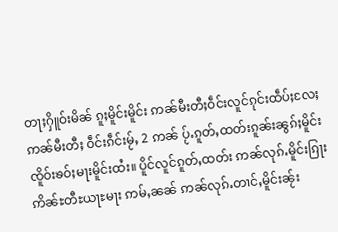တႃႈႁိူဝ်းမိၼ် ၵူႈမိူင်းမိူင်း ဢၼ်မီးတီႈဝဵင်းလူင်ၵုင်းထဵပ်ႈလႄႈ ဢၼ်မီးတီႈ ဝဵင်းၵဵင်းမႂ်ႇ 2 ဢၼ် ပႂ်ႉၵူတ်ႇထတ်းၵူၼ်းၼွၵ်ႈမိူင်းၸိူဝ်းၶဝ်ႈမႃးမိူင်းထႆး။ ပိူင်လူင်ၵူတ်ႇထတ်း ဢၼ်လုၵ်ႉမိူင်းၵြႃးဢိၼ်ႊတီႊယႃႊမႃး ဢမ်ႇၼၼ် ဢၼ်လုၵ်ႉတၢင်ႇမိူင်းၼႂ်း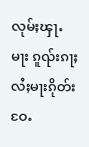လုမ်ႈၾႃႉမႃး ၵူၺ်းၵႃႈလႆႈမႃးၵိုတ်းဝႄႉ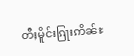တီႈမိူင်းၵြႃးဢိၼ်ႊ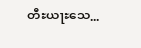တီႊယႃႊသေ...